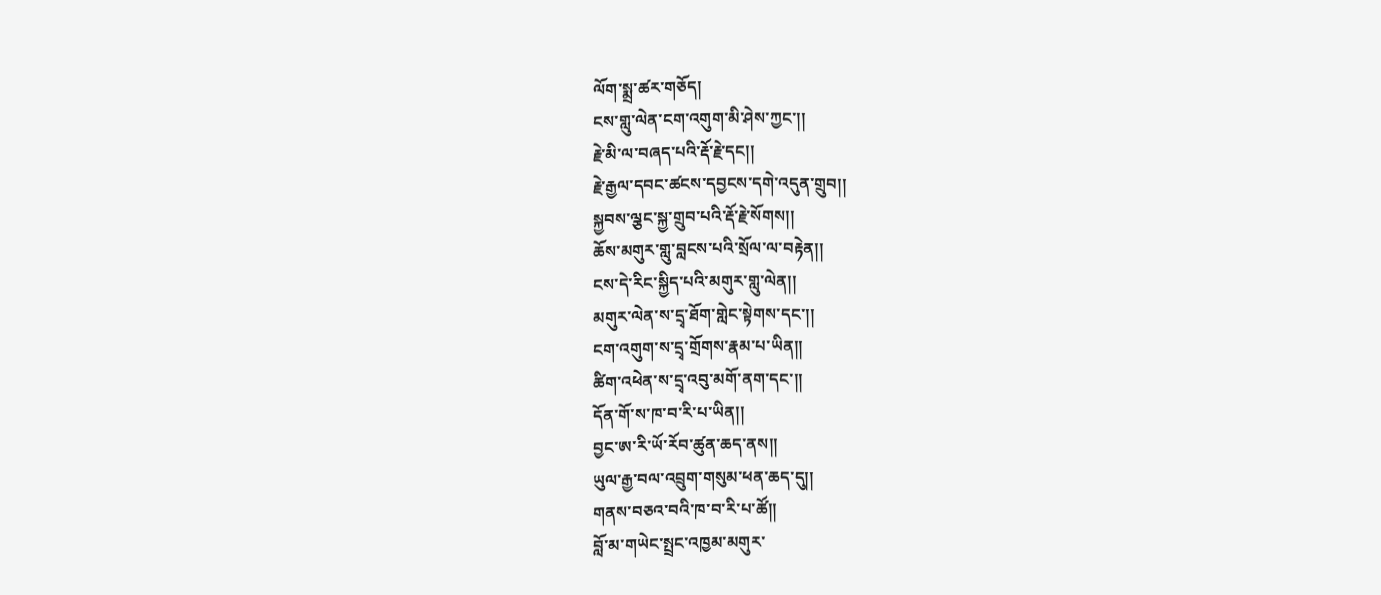ལོག་སྨྲ་ཚར་གཅོད།
ངས་གླུ་ལེན་ངག་འགུག་མི་ཤེས་ཀྱང་།།
རྗེ་མི་ལ་བཞད་པའི་རྡོ་རྗེ་དང།།
རྗེ་རྒྱལ་དབང་ཚངས་དབྱངས་དགེ་འདུན་གྲུབ།།
སྐྱབས་ལྕང་སྐྱ་གྲུབ་པའི་རྡོ་རྗེ་སོགས།།
ཆོས་མགུར་གླུ་བླངས་པའི་སྲོལ་ལ་བརྟེན།།
ངས་དེ་རིང་སྐྱིད་པའི་མགུར་གླུ་ལེན།།
མགུར་ལེན་ས་དྲྭ་ཐོག་གླེང་སྟེགས་དང་།།
ངག་འགུག་ས་དྲྭ་གྲོགས་རྣམ་པ་ཡིན།།
ཚིག་འཕེན་ས་དྲྭ་འབུ་མགོ་ནག་དང་།།
དོན་གོ་ས་ཁ་བ་རི་པ་ཡིན།།
བྱང་ཨ་རི་ཡོ་རོབ་ཚུན་ཆད་ནས།།
ཡུལ་རྒྱ་བལ་འབྲུག་གསུམ་ཕན་ཆད་དུ།།
གནས་བཅའ་བའི་ཁ་བ་རི་པ་ཚོ།།
བློ་མ་གཡེང་སྤྲང་འཁྱམ་མགུར་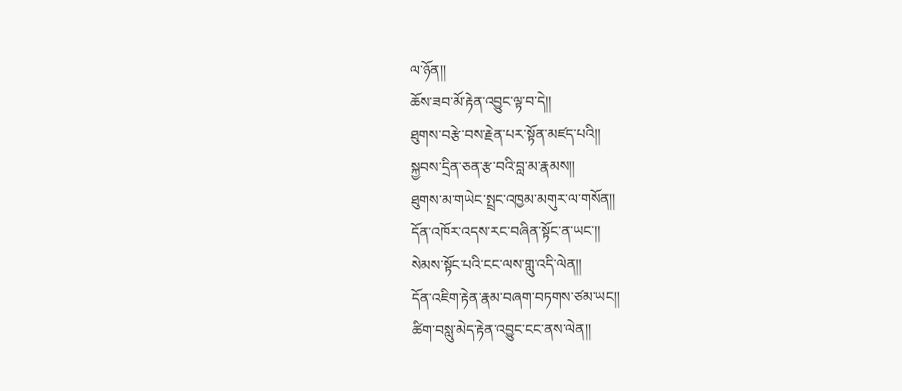ལ་ཉོན།།
ཆོས་ཟབ་མོ་རྟེན་འབྱུང་ལྟ་བ་དེ།།
ཐུགས་བརྩེ་བས་རྗེན་པར་སྟོན་མཛད་པའི།།
སྐྱབས་དྲིན་ཅན་རྩ་བའི་བླ་མ་རྣམས།།
ཐུགས་མ་གཡེང་སྤྲང་འཁྱམ་མགུར་ལ་གསོན།།
དོན་འཁོར་འདས་རང་བཞིན་སྟོང་ན་ཡང་།།
སེམས་སྟོང་པའི་ངང་ལས་གླུ་འདི་ལེན།།
དོན་འཇིག་རྟེན་རྣམ་བཞག་བཏགས་ཙམ་ཡང།།
ཚིག་བསླུ་མེད་རྟེན་འབྱུང་ངང་ནས་ལེན།།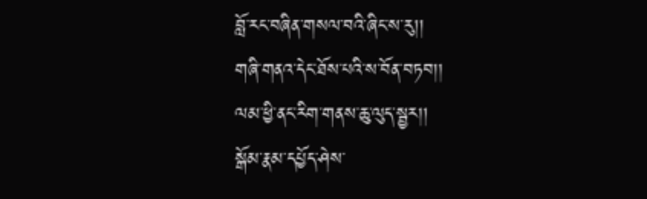བློ་རང་བཞིན་གསལ་བའི་ཞིང་ས་རུ།།
གཞི་གནའ་དེང་ཐོས་པའི་ས་བོན་བཏབ།།
ལམ་ཕྱི་ནང་རིག་གནས་ཆུ་ལུད་སྦྱར།།
སྒོམ་རྣམ་དཔྱོད་ཤེས་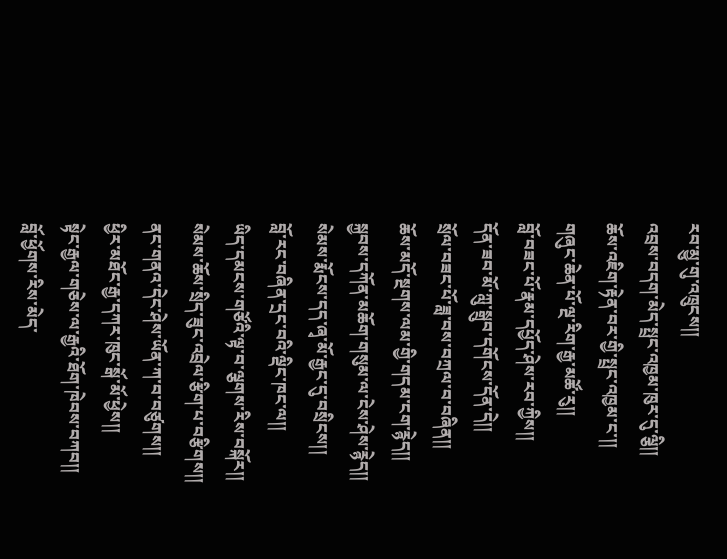རབ་མྱུ་གུ་འཁྲུངས།།
འབྲས་བདག་མེད་སྤྲང་འཁྱམ་ཁུར་དུ་ལྕི།།
ཆོས་འཇིག་རྟེན་བར་གྱི་སྤྲང་འཁྱམ་ང་།།
གཞུང་ཆེན་པོ་ལྔ་རིག་རྒྱ་མཚོ་རུ།།
བློ་བཟང་པོ་རྣམ་དཔྱོད་ཤེས་རབ་ཀྱིས།།
དོན་ཟབ་མོ་ཀླུ་སྒྲུབ་དགོངས་དོན་དེ།།
སྲོལ་བཟང་པོ་ཟླ་བས་བཀྲལ་བ་བཞིན།།
ཆོས་མདོ་སྔགས་ལམ་གྱི་གདམ་ངག་རྙེད།།
སྐྱབས་དཀོན་མཆོག་གསུམ་ལ་ངེས་ཤེས་རྙེད།།
སེམས་རྨོངས་དད་ཞྭ་མོ་རྒྱང་དུ་བསྲིངས།།
བློ་རང་བཞིན་དྲང་བའི་ལྡིང་ཁང་ལ།།
ཡིད་དམངས་གཙོའི་ལྟ་བ་ལྕགས་རིས་བསྐོར།།
སེམས་ཆོས་སྲིད་ཟུང་འབྲེལ་རྩིག་པ་བརྩིགས།།
ནང་གནའ་དེང་ཤེས་ཡོན་ཀ་བ་བཙུགས།།
ཕྱིར་མཐོང་རྒྱ་དཀར་ཁུང་སྒོ་མོ་ཕྱེས།།
སྟེང་རྒྱལ་གཅེས་ལ་རྒྱའི་ཐོག་ཁེབས་བཀབ།།
བློ་ཕྱོགས་རིས་མེད་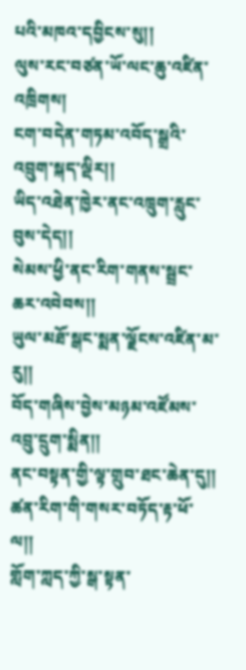པའི་མཁའ་དབྱིངས་སུ།།
ལུས་རང་བཙན་ཡོ་ལང་ཆུ་འཛིན་འཁྲིགས།
ངག་བདེན་གཏམ་འབོད་སྒྲའི་འབྲུག་སྐད་ལྡིར།།
ཡིད་འཐེན་ཁྱེར་ནང་འཁྲུག་རླུང་བུས་དེད།།
སེམས་ཕྱི་ནང་རིག་གནས་སྦྲང་ཆར་འབེབས།།
ཡུལ་མཐོ་སྒང་སྨན་ལྗོངས་འཛིན་མ་རུ།།
བོད་གཞིས་བྱེས་མཉམ་འཛོམས་འབྲུ་དྲུག་སྨིན།།
ནང་བསྟན་གྱི་ལྟ་གྲུབ་ཐང་ཆེན་དུ།།
ཚན་རིག་གི་གསར་བཏོད་རྟ་ཕོ་ལ།།
གློག་ཀླད་ཀྱི་སྒ་སྟན་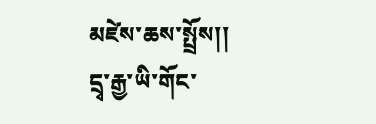མཛེས་ཆས་སྤྲོས།།
དྲྭ་རྒྱ་ཡི་གོང་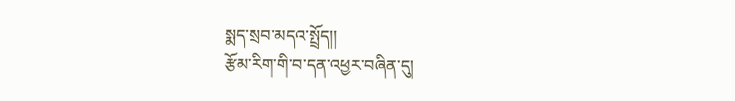སྨད་སྲབ་མདའ་སྤྲོད།།
རྩོམ་རིག་གི་བ་དན་འཕྱར་བཞིན་དུ།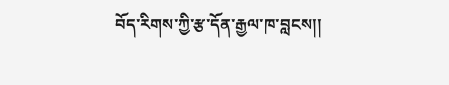བོད་རིགས་ཀྱི་རྩ་དོན་རྒྱལ་ཁ་བླངས།།